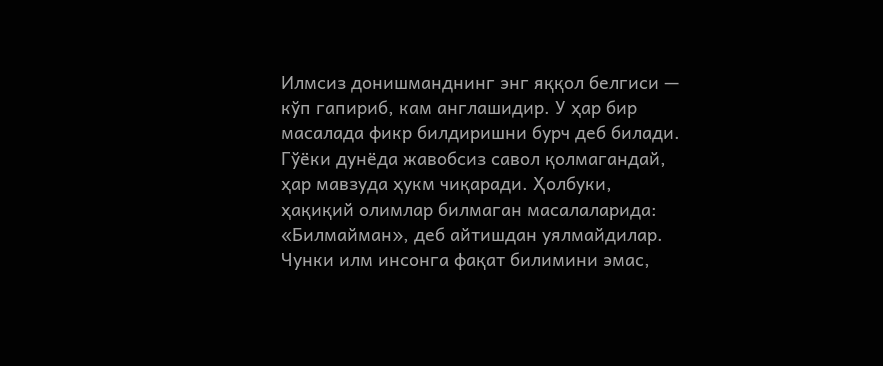Илмсиз донишманднинг энг яққол белгиси — кўп гапириб, кам англашидир. У ҳар бир масалада фикр билдиришни бурч деб билади. Гўёки дунёда жавобсиз савол қолмагандай, ҳар мавзуда ҳукм чиқаради. Ҳолбуки, ҳақиқий олимлар билмаган масалаларида: «Билмайман», деб айтишдан уялмайдилар. Чунки илм инсонга фақат билимини эмас,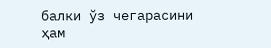балки ўз чегарасини ҳам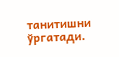танитишни ўргатади.